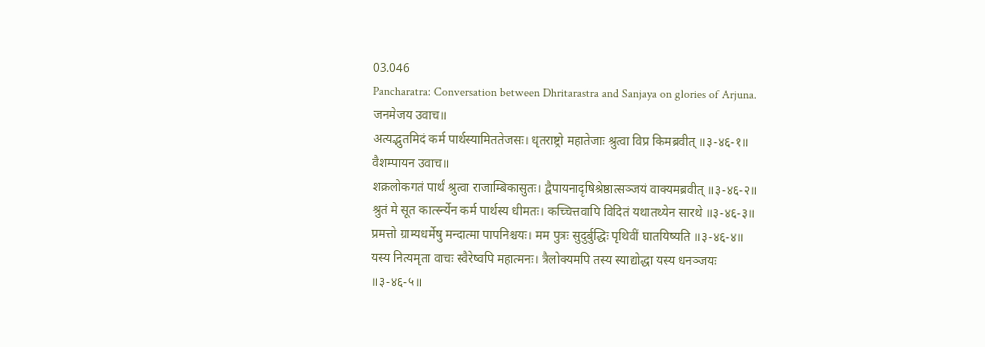03.046
Pancharatra: Conversation between Dhritarastra and Sanjaya on glories of Arjuna.
जनमेजय उवाच॥
अत्यद्भुतमिदं कर्म पार्थस्यामिततेजसः। धृतराष्ट्रो महातेजाः श्रुत्वा विप्र किमब्रवीत् ॥३-४६-१॥
वैशम्पायन उवाच॥
शक्रलोकगतं पार्थं श्रुत्वा राजाम्बिकासुतः। द्वैपायनादृषिश्रेष्ठात्सञ्जयं वाक्यमब्रवीत् ॥३-४६-२॥
श्रुतं मे सूत कार्त्स्न्येन कर्म पार्थस्य धीमतः। कच्चित्तवापि विदितं यथातथ्येन सारथे ॥३-४६-३॥
प्रमत्तो ग्राम्यधर्मेषु मन्दात्मा पापनिश्चयः। मम पुत्रः सुदुर्बुद्धिः पृथिवीं घातयिष्यति ॥३-४६-४॥
यस्य नित्यमृता वाचः स्वैरेष्वपि महात्मनः। त्रैलोक्यमपि तस्य स्याद्योद्धा यस्य धनञ्जयः ॥३-४६-५॥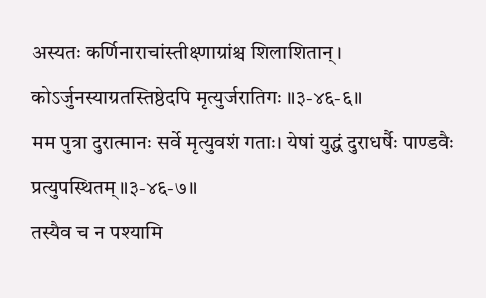अस्यतः कर्णिनाराचांस्तीक्ष्णाग्रांश्च शिलाशितान्। कोऽर्जुनस्याग्रतस्तिष्ठेदपि मृत्युर्जरातिगः ॥३-४६-६॥
मम पुत्रा दुरात्मानः सर्वे मृत्युवशं गताः। येषां युद्धं दुराधर्षैः पाण्डवैः प्रत्युपस्थितम् ॥३-४६-७॥
तस्यैव च न पश्यामि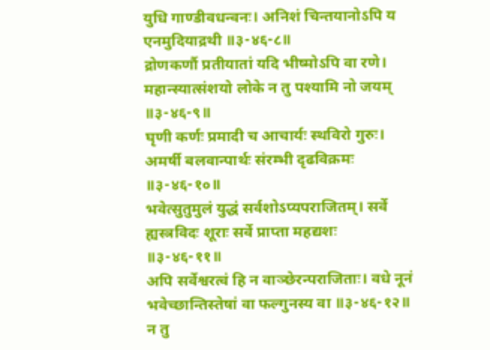युधि गाण्डीवधन्वनः। अनिशं चिन्तयानोऽपि य एनमुदियाद्रथी ॥३-४६-८॥
द्रोणकर्णौ प्रतीयातां यदि भीष्मोऽपि वा रणे। महान्स्यात्संशयो लोके न तु पश्यामि नो जयम् ॥३-४६-९॥
घृणी कर्णः प्रमादी च आचार्यः स्थविरो गुरुः। अमर्षी बलवान्पार्थः संरम्भी दृढविक्रमः ॥३-४६-१०॥
भवेत्सुतुमुलं युद्धं सर्वशोऽप्यपराजितम्। सर्वे ह्यस्त्रविदः शूराः सर्वे प्राप्ता महद्यशः ॥३-४६-११॥
अपि सर्वेश्वरत्वं हि न वाञ्छेरन्पराजिताः। वधे नूनं भवेच्छान्तिस्तेषां वा फल्गुनस्य वा ॥३-४६-१२॥
न तु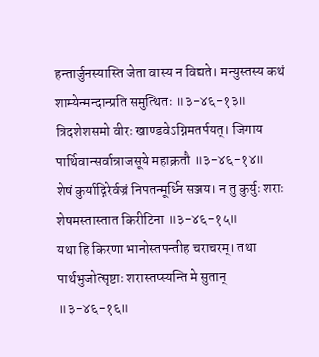हन्तार्जुनस्यास्ति जेता वास्य न विद्यते। मन्युस्तस्य कथं शाम्येन्मन्दान्प्रति समुत्थितः ॥३-४६-१३॥
त्रिदशेशसमो वीरः खाण्डवेऽग्निमतर्पयत्। जिगाय पार्थिवान्सर्वान्राजसूये महाक्रतौ ॥३-४६-१४॥
शेषं कुर्याद्गिरेर्वज्रं निपतन्मूर्ध्नि सञ्जय। न तु कुर्युः शराः शेषमस्तास्तात किरीटिना ॥३-४६-१५॥
यथा हि किरणा भानोस्तपन्तीह चराचरम्। तथा पार्थभुजोत्सृष्टाः शरास्तप्स्यन्ति मे सुतान् ॥३-४६-१६॥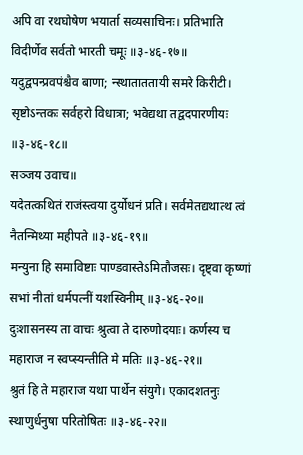अपि वा रथघोषेण भयार्ता सव्यसाचिनः। प्रतिभाति विदीर्णेव सर्वतो भारती चमूः ॥३-४६-१७॥
यदुद्वपन्प्रवपंश्चैव बाणा; न्स्थाताततायी समरे किरीटी। सृष्टोऽन्तकः सर्वहरो विधात्रा; भवेद्यथा तद्वदपारणीयः ॥३-४६-१८॥
सञ्जय उवाच॥
यदेतत्कथितं राजंस्त्वया दुर्योधनं प्रति। सर्वमेतद्यथात्थ त्वं नैतन्मिथ्या महीपते ॥३-४६-१९॥
मन्युना हि समाविष्टाः पाण्डवास्तेऽमितौजसः। दृष्ट्वा कृष्णां सभां नीतां धर्मपत्नीं यशस्विनीम् ॥३-४६-२०॥
दुःशासनस्य ता वाचः श्रुत्वा ते दारुणोदयाः। कर्णस्य च महाराज न स्वप्स्यन्तीति मे मतिः ॥३-४६-२१॥
श्रुतं हि ते महाराज यथा पार्थेन संयुगे। एकादशतनुः स्थाणुर्धनुषा परितोषितः ॥३-४६-२२॥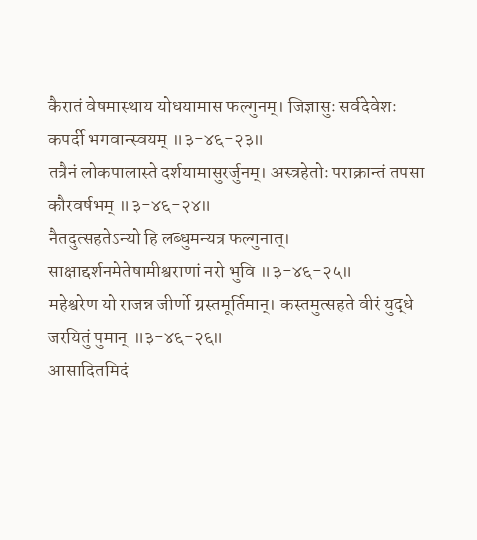कैरातं वेषमास्थाय योधयामास फल्गुनम्। जिज्ञासुः सर्वदेवेशः कपर्दी भगवान्स्वयम् ॥३-४६-२३॥
तत्रैनं लोकपालास्ते दर्शयामासुरर्जुनम्। अस्त्रहेतोः पराक्रान्तं तपसा कौरवर्षभम् ॥३-४६-२४॥
नैतदुत्सहतेऽन्यो हि लब्धुमन्यत्र फल्गुनात्। साक्षाद्दर्शनमेतेषामीश्वराणां नरो भुवि ॥३-४६-२५॥
महेश्वरेण यो राजन्न जीर्णो ग्रस्तमूर्तिमान्। कस्तमुत्सहते वीरं युद्धे जरयितुं पुमान् ॥३-४६-२६॥
आसादितमिदं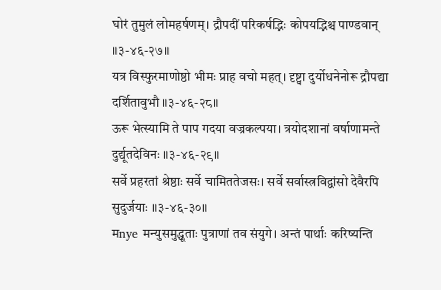घोरं तुमुलं लोमहर्षणम्। द्रौपदीं परिकर्षद्भिः कोपयद्भिश्च पाण्डवान् ॥३-४६-२७॥
यत्र विस्फुरमाणोष्ठो भीमः प्राह वचो महत्। दृष्ट्वा दुर्योधनेनोरू द्रौपद्या दर्शितावुभौ ॥३-४६-२८॥
ऊरू भेत्स्यामि ते पाप गदया वज्रकल्पया। त्रयोदशानां वर्षाणामन्ते दुर्द्यूतदेविनः ॥३-४६-२९॥
सर्वे प्रहरतां श्रेष्ठाः सर्वे चामिततेजसः। सर्वे सर्वास्त्रविद्वांसो देवैरपि सुदुर्जयाः ॥३-४६-३०॥
मnye मन्युसमुद्धूताः पुत्राणां तव संयुगे। अन्तं पार्थाः करिष्यन्ति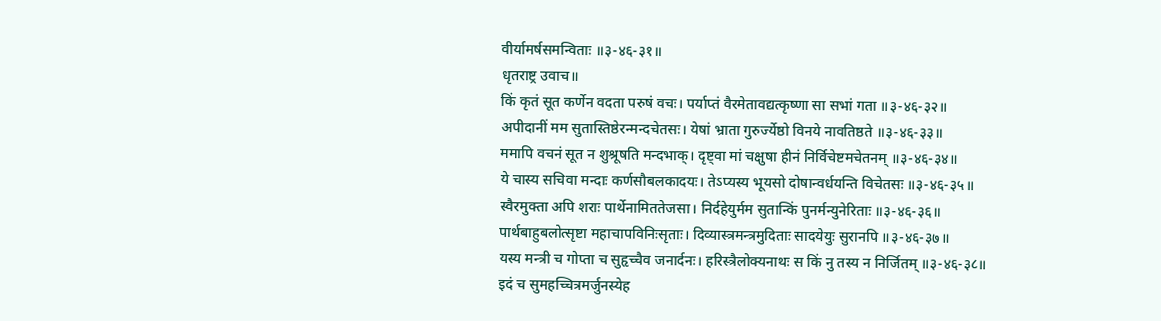वीर्यामर्षसमन्विताः ॥३-४६-३१॥
धृतराष्ट्र उवाच॥
किं कृतं सूत कर्णेन वदता परुषं वचः। पर्याप्तं वैरमेतावद्यत्कृष्णा सा सभां गता ॥३-४६-३२॥
अपीदानीं मम सुतास्तिष्ठेरन्मन्दचेतसः। येषां भ्राता गुरुर्ज्येष्ठो विनये नावतिष्ठते ॥३-४६-३३॥
ममापि वचनं सूत न शुश्रूषति मन्दभाक्। दृष्ट्वा मां चक्षुषा हीनं निर्विचेष्टमचेतनम् ॥३-४६-३४॥
ये चास्य सचिवा मन्दाः कर्णसौबलकादयः। तेऽप्यस्य भूयसो दोषान्वर्धयन्ति विचेतसः ॥३-४६-३५॥
स्वैरमुक्ता अपि शराः पार्थेनामिततेजसा। निर्दहेयुर्मम सुतान्किं पुनर्मन्युनेरिताः ॥३-४६-३६॥
पार्थबाहुबलोत्सृष्टा महाचापविनिःसृताः। दिव्यास्त्रमन्त्रमुदिताः सादयेयुः सुरानपि ॥३-४६-३७॥
यस्य मन्त्री च गोप्ता च सुहृच्चैव जनार्दनः। हरिस्त्रैलोक्यनाथः स किं नु तस्य न निर्जितम् ॥३-४६-३८॥
इदं च सुमहच्चित्रमर्जुनस्येह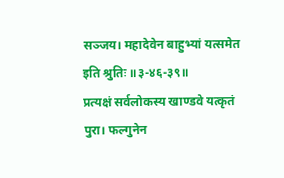सञ्जय। महादेवेन बाहुभ्यां यत्समेत इति श्रुतिः ॥३-४६-३९॥
प्रत्यक्षं सर्वलोकस्य खाण्डवे यत्कृतं पुरा। फल्गुनेन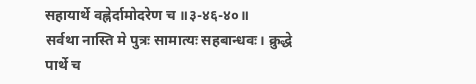सहायार्थे वह्नेर्दामोदरेण च ॥३-४६-४०॥
सर्वथा नास्ति मे पुत्रः सामात्यः सहबान्धवः। क्रुद्धे पार्थे च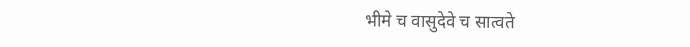भीमे च वासुदेवे च सात्वते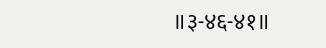॥३-४६-४१॥